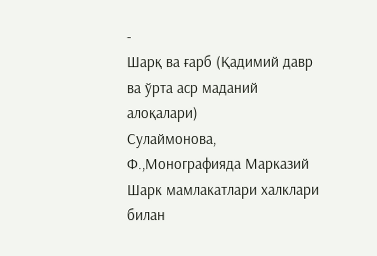-
Шарқ ва ғарб (Қадимий давр ва ўрта аср маданий алоқалари)
Сулаймонова, Ф.,Монографияда Марказий Шарк мамлакатлари халклари билан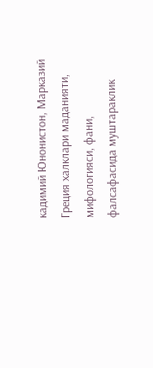кадимий Юнонистон, Марказий Греция халклари маданияти, мифологияси, фани, фалсафасида муштараклик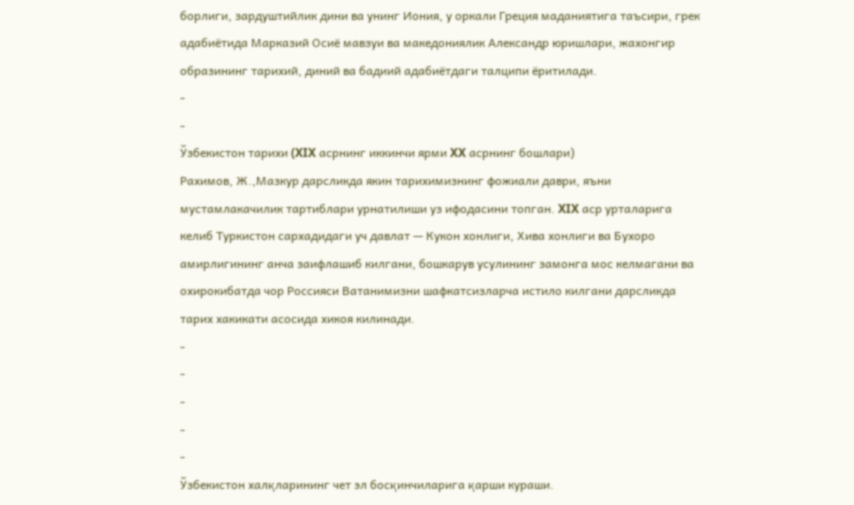борлиги, зардуштийлик дини ва унинг Иония, у оркали Греция маданиятига таъсири, грек адабиётида Марказий Осиё мавзуи ва македониялик Александр юришлари, жахонгир образининг тарихий, диний ва бадиий адабиётдаги талципи ёритилади.
-
-
Ўзбекистон тарихи (XIX асрнинг иккинчи ярми XX асрнинг бошлари)
Рахимов, Ж.,Мазкур дарсликда якин тарихимизнинг фожиали даври, яъни мустамлакачилик тартиблари урнатилиши уз ифодасини топган. XIX аср урталарига келиб Туркистон сархадидаги уч давлат — Кукон хонлиги, Хива хонлиги ва Бухоро амирлигининг анча заифлашиб килгани, бошкарув усулининг замонга мос келмагани ва охирокибатда чор Россияси Ватанимизни шафкатсизларча истило килгани дарсликда тарих хакикати асосида хикоя килинади.
-
-
-
-
-
Ўзбекистон халқларининг чет эл босқинчиларига қарши кураши.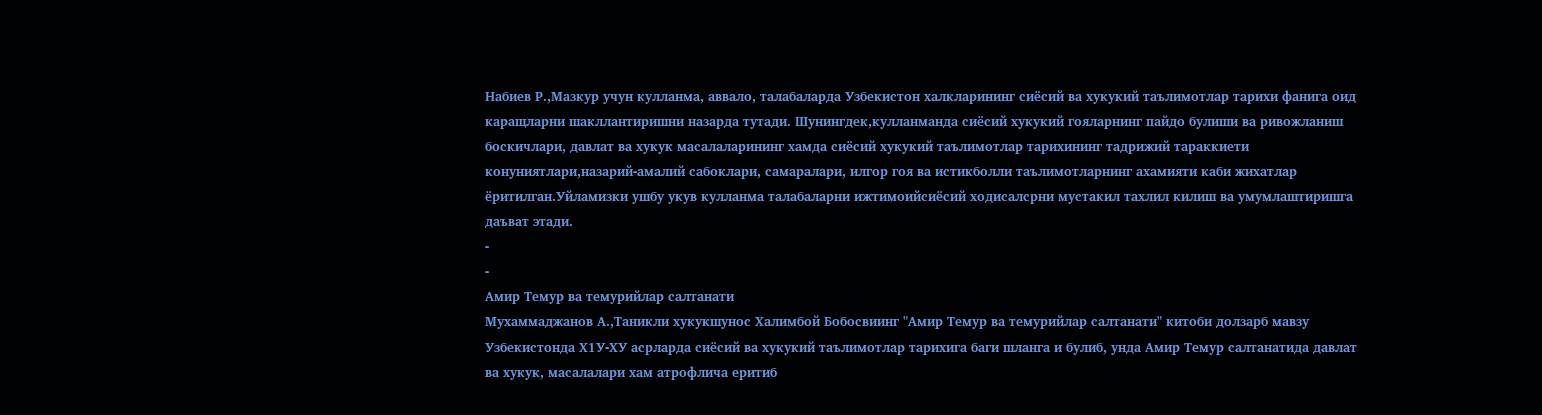Набиев Р.,Мазкур учун кулланма, аввало, талабаларда Узбекистон халкларининг сиёсий ва хукукий таълимотлар тарихи фанига оид каращларни шакллантиришни назарда тутади. Шунингдек,кулланманда сиёсий хукукий гояларнинг пайдо булиши ва ривожланиш боскичлари, давлат ва хукук масалаларининг хамда сиёсий хукукий таълимотлар тарихининг тадрижий тараккиети конуниятлари,назарий-амалий сабоклари, самаралари, илгор гоя ва истикболли таълимотларнинг ахамияти каби жихатлар ёритилган.Уйламизки ушбу укув кулланма талабаларни ижтимоийсиёсий ходисалсрни мустакил тахлил килиш ва умумлаштиришга даъват этади.
-
-
Амир Темур ва темурийлар салтанати
Мухаммаджанов А.,Таникли хукукшунос Халимбой Бобосвиинг "Амир Темур ва темурийлар салтанати" китоби долзарб мавзу Узбекистонда Х1У-ХУ асрларда сиёсий ва хукукий таълимотлар тарихига баги шланга и булиб, унда Амир Темур салтанатида давлат ва хукук, масалалари хам атрофлича еритиб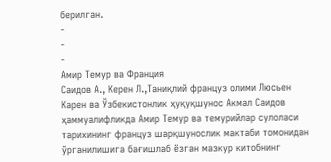берилган.
-
-
-
Амир Темур ва Франция
Саидов А., Керен Л.,Таниқлий француз олими Люсьен Карен ва Ўзбекистонлик ҳуқуқшунос Акмал Саидов ҳаммуалифликда Амир Темур ва темурийлар сулоласи тарихининг француз шарқшунослик мактаби томонидан ўрганилишига бағишлаб ёзган мазкур китобнинг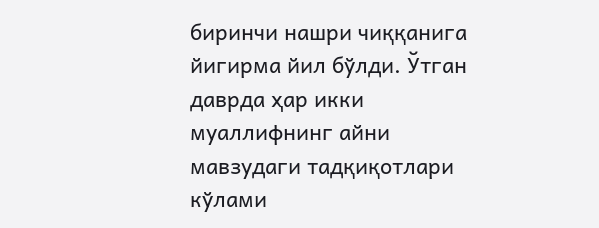биринчи нашри чиққанига йигирма йил бўлди. Ўтган даврда ҳар икки муаллифнинг айни мавзудаги тадқиқотлари кўлами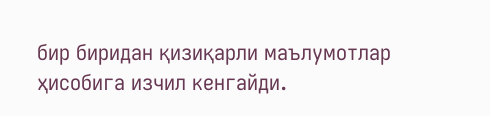бир биридан қизиқарли маълумотлар ҳисобига изчил кенгайди.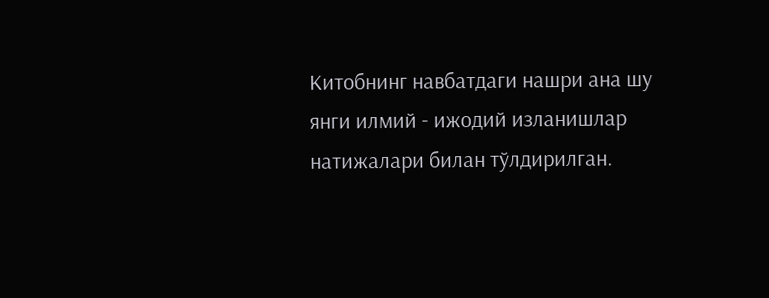Китобнинг навбатдаги нашри ана шу янги илмий - ижодий изланишлар натижалари билан тўлдирилган.